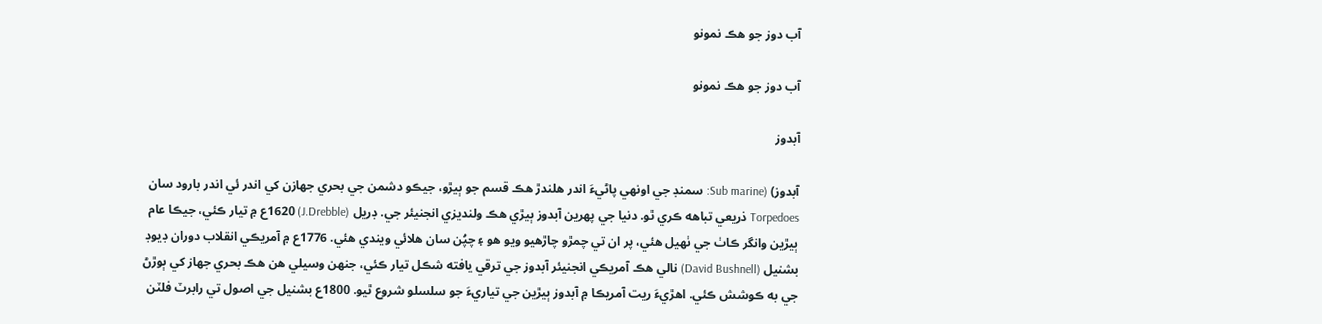آب دوز جو هڪ نمونو

آب دوز جو هڪ نمونو

آبدوز

آبدوز) (Sub marine: سمنڊ جي اونھي پاڻيءَ اندر ھلندڙ ھڪ قسم جو ٻيڙو، جيڪو دشمن جي بحري جھازن کي اندر ئي اندر بارود سان Torpedoes ذريعي تباهه ڪري ٿو. دنيا جي پهرين آبدوز ٻيڙي هڪ ولنديزي انجنيئر جي. ڊريل (J.Drebble) 1620ع ۾ تيار ڪئي، جيڪا عام ٻيڙين وانگر ڪاٺ جي ٺهيل هئي، پر ان تي چمڙو چاڙهيو ويو هو ۽ چپُن سان هلائي ويندي هئي. 1776ع ۾ آمريڪي انقلاب دوران ڊيوڊ بشنيل (David Bushnell) نالي هڪ آمريڪي انجنيئر آبدوز جي ترقي يافته شڪل تيار ڪئي، جنهن وسيلي هن هڪ بحري جهاز کي ٻوڙڻ جي به ڪوشش ڪئي. اهڙيءَ ريت آمريڪا ۾ آبدوز ٻيڙين جي تياريءَ جو سلسلو شروع ٿيو. 1800ع بشنيل جي اصول تي رابرٽ فلٽن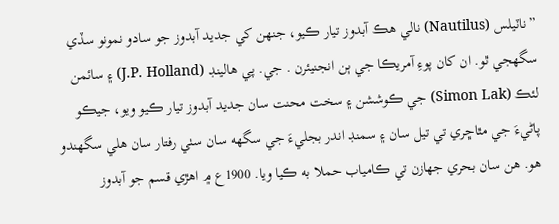”ناٽيلس (Nautilus) نالي هڪ آبدوز تيار ڪيو، جنهن کي جديد آبدوز جو سادو نمونو سڏي سگهجي ٿو. ان کان پوءِ آمريڪا جي ٻن انجنيئرن . جي. پي هالينڊ (J.P. Holland) ۽ سائمن لئڪ (Simon Lak) جي ڪوششن ۽ سخت محنت سان جديد آبدوز تيار ڪيو ويو، جيڪو پاڻيءَ جي مٿاڇري تي تيل سان ۽ سمنڊ اندر بجليءَ جي سگهه سان سٺي رفتار سان هلي سگهندو هو. هن سان بحري جهازن تي ڪامياب حملا به ڪيا ويا. 1900ع ۾ اهڙي قسم جو آبدوز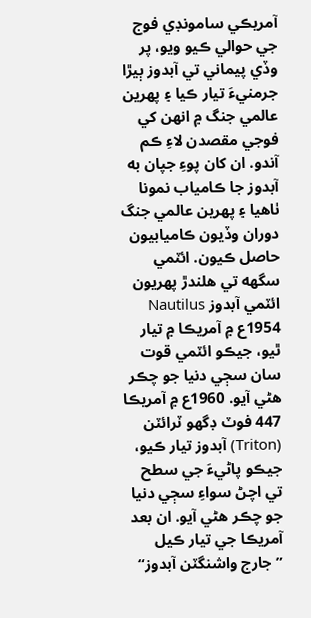آمريڪي سامونڊي فوج جي حوالي ڪيو ويو، پر وڏي پيماني تي آبدوز ٻيڙا جرمنيءَ تيار ڪيا ۽ پهرين عالمي جنگ ۾ انهن کي فوجي مقصدن لاءِ ڪم آندو. ان کان پوءِ جپان به آبدوز جا ڪامياب نمونا ٺاهيا ۽ پهرين عالمي جنگ دوران وڏيون ڪاميابيون حاصل ڪيون. ائٽمي سگهه تي هلندڙ پهريون ائٽمي آبدوز Nautilus 1954ع ۾ آمريڪا ۾ تيار ٿيو، جيڪو ائٽمي قوت سان سڄي دنيا جو چڪر هڻي آيو. 1960ع ۾ آمريڪا 447 فوٽ ڊگهو ٽرائٽن (Triton) آبدوز تيار ڪيو، جيڪو پاڻيءَ جي سطح تي اچڻ سواءِ سڄي دنيا جو چڪر هڻي آيو. ان بعد آمريڪا جي تيار ڪيل ”جارج واشنگٽن آبدوز“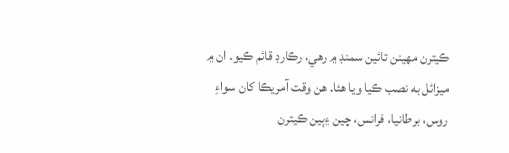ڪيترن مهينن تائين سمنڊ ۾ رهي، رڪارڊ قائم ڪيو. ان ۾ ميزائل به نصب ڪيا ويا هئا. هن وقت آمريڪا کان سواءِ روس، برطانيا، فرانس، چين ۽ٻين ڪيترن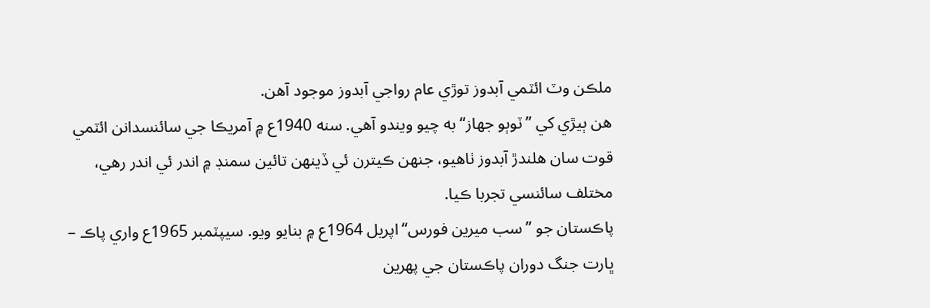ملڪن وٽ ائٽمي آبدوز توڙي عام رواجي آبدوز موجود آهن.
ھن ٻيڙي کي ”ٽوٻو جھاز“ به چيو ويندو آھي. سنه 1940ع ۾ آمريڪا جي سائنسدانن ائٽمي قوت سان ھلندڙ آبدوز ٺاھيو، جنھن ڪيترن ئي ڏينھن تائين سمنڊ ۾ اندر ئي اندر رھي، مختلف سائنسي تجربا ڪيا.
پاڪستان جو ”سب ميرين فورس“ اپريل 1964ع ۾ بنايو ويو. سيپٽمبر 1965ع واري پاڪ – ڀارت جنگ دوران پاڪستان جي پهرين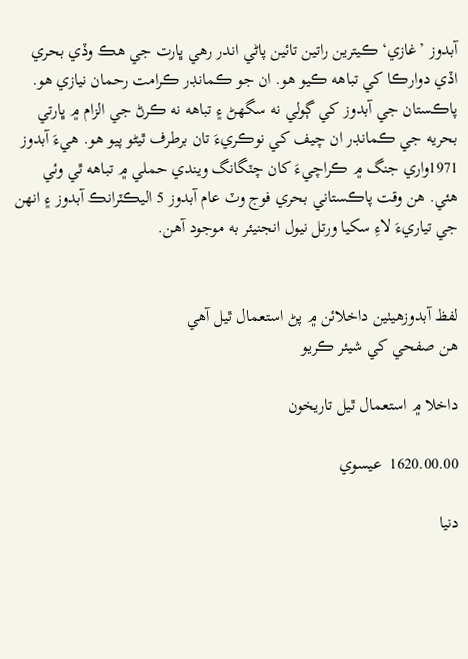آبدوز ’غازي‘ ڪيترين راتين تائين پاڻي اندر رهي ڀارت جي هڪ وڏي بحري اڏي دوارڪا کي تباهه ڪيو هو. ان جو ڪمانڊر ڪرامت رحمان نيازي هو. پاڪستان جي آبدوز کي ڳولي نه سگهڻ ۽ تباهه نه ڪرڻ جي الزام ۾ ڀارتي بحريه جي ڪمانڊر ان چيف کي نوڪريءَ تان برطرف ٿيڻو پيو هو. هيءَ آبدوز 1971واري جنگ ۾ ڪراچيءَ کان چٽگانگ ويندي حملي ۾ تباهه ٿي وئي هئي. هن وقت پاڪستاني بحري فوج وٽ عام آبدوز 5 اليڪٽرانڪ آبدوز ۽ انهن جي تياريءَ لاءِ سکيا ورتل نيول انجنيئر به موجود آهن.


لفظ آبدوزھيٺين داخلائن ۾ پڻ استعمال ٿيل آھي
هن صفحي کي شيئر ڪريو

داخلا ۾ استعمال ٿيل تاريخون

1620.00.00  عيسوي

دنيا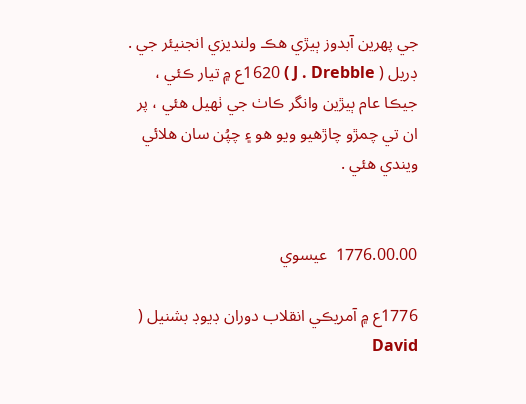جي پهرين آبدوز ٻيڙي هڪ ولنديزي انجنيئر جي . ڊريل ( J . Drebble ) 1620ع ۾ تيار ڪئي ، جيڪا عام ٻيڙين وانگر ڪاٺ جي ٺهيل هئي ، پر ان تي چمڙو چاڙهيو ويو هو ۽ چپُن سان هلائي ويندي هئي .


1776.00.00  عيسوي

1776ع ۾ آمريڪي انقلاب دوران ڊيوڊ بشنيل ( David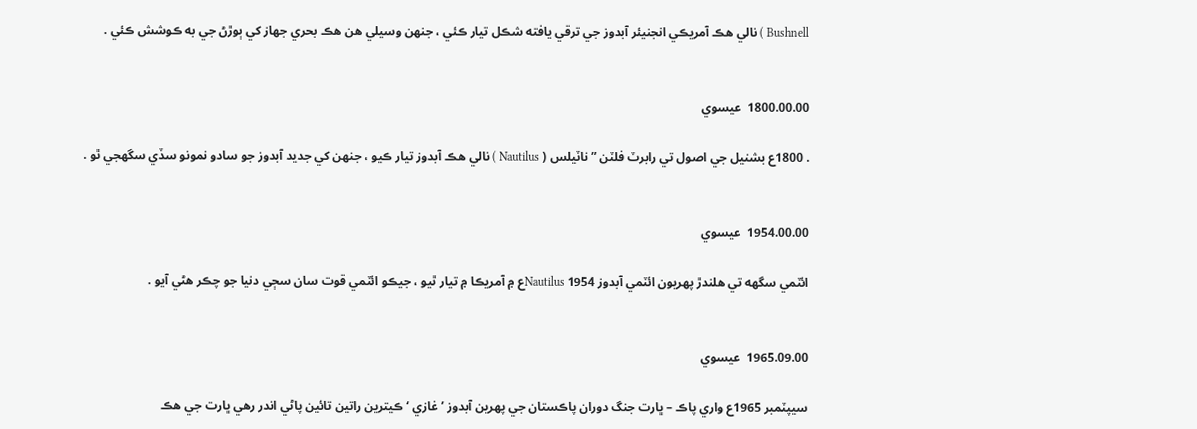Bushnell ) نالي هڪ آمريڪي انجنيئر آبدوز جي ترقي يافته شڪل تيار ڪئي ، جنهن وسيلي هن هڪ بحري جهاز کي ٻوڙڻ جي به ڪوشش ڪئي .


1800.00.00  عيسوي

. 1800ع بشنيل جي اصول تي رابرٽ فلٽن ” ناٽيلس ( Nautilus ) نالي هڪ آبدوز تيار ڪيو ، جنهن کي جديد آبدوز جو سادو نمونو سڏي سگهجي ٿو .


1954.00.00  عيسوي

ائٽمي سگهه تي هلندڙ پهريون ائٽمي آبدوز Nautilus 1954ع ۾ آمريڪا ۾ تيار ٿيو ، جيڪو ائٽمي قوت سان سڄي دنيا جو چڪر هڻي آيو .


1965.09.00  عيسوي

سيپٽمبر 1965ع واري پاڪ – ڀارت جنگ دوران پاڪستان جي پهرين آبدوز ’ غازي ‘ ڪيترين راتين تائين پاڻي اندر رهي ڀارت جي هڪ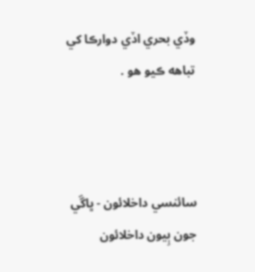وڏي بحري اڏي دوارڪا کي تباهه ڪيو هو .



سائنسي داخلائون - ڀاڱي جون ٻِيون داخلائون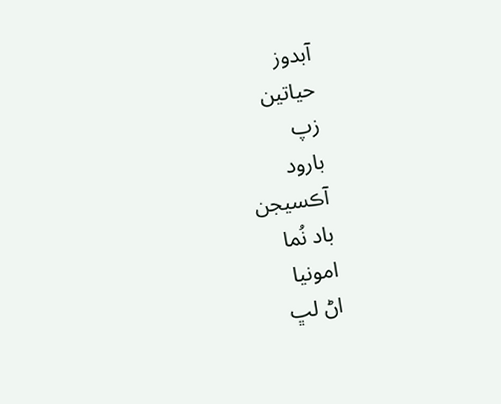آبدوز
حياتين
زپ
بارود
آڪسيجن
باد نُما
امونيا
اڻ لڀ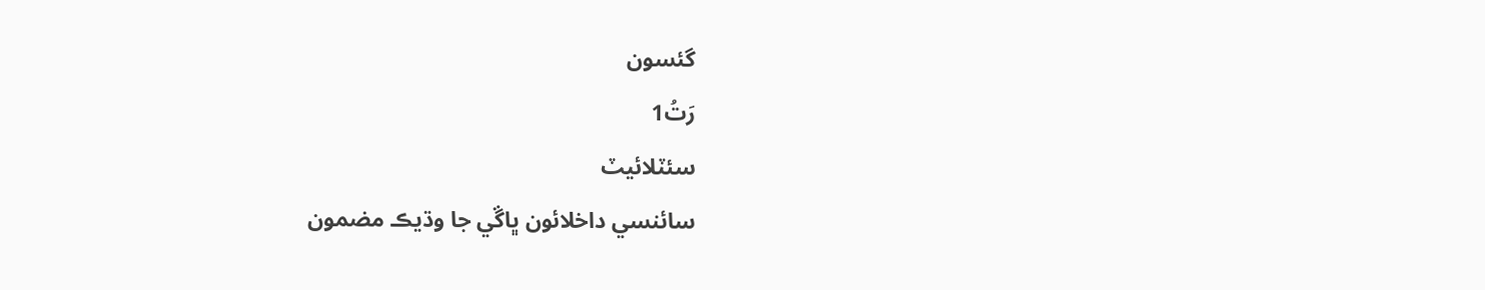گئسون
رَتُ1
سئٽلائيٽ
سائنسي داخلائون ڀاڱي جا وڌيڪ مضمون